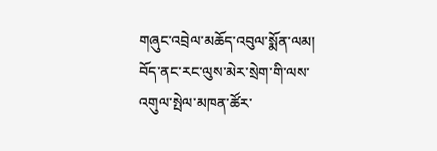གཞུང་འབྲེལ་མཆོད་འབུལ་སྨོན་ལམ།
བོད་ནང་རང་ལུས་མེར་སྲེག་གི་ལས་འགུལ་སྤེལ་མཁན་ཚོར་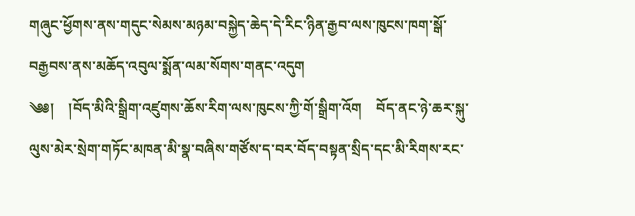གཞུང་ཕྱོགས་ནས་གདུང་སེམས་མཉམ་བསྐྱེད་ཆེད་དེ་རིང་ཉིན་རྒྱབ་ལས་ཁུངས་ཁག་སྒོ་བརྒྱབས་ནས་མཆོད་འབུལ་སྨོན་ལམ་སོགས་གནང་འདུག
༄༅།    །བོད་མིའི་སྒྲིག་འཛུགས་ཆོས་རིག་ལས་ཁུངས་ཀྱི་གོ་སྒྲིག་འོག    བོད་ནང་ཉེ་ཆར་སྐུ་ལུས་མེར་སྲེག་གཏོང་མཁན་མི་སྣ་བཞིས་གཙོས་ད་བར་བོད་བསྟན་སྲིད་དང་མི་རིགས་རང་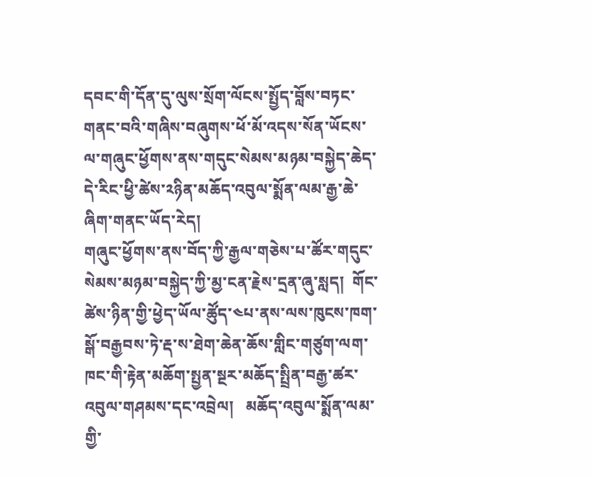དབང་གི་དོན་དུ་ལུས་སྲོག་ལོངས་སྤྱོད་བློས་བཏང་གནང་བའི་གཞིས་བཞུགས་ཕོ་མོ་འདས་སོན་ཡོངས་ལ་གཞུང་ཕྱོགས་ནས་གདུང་སེམས་མཉམ་བསྐྱེད་ཆེད་དེ་རིང་ཕྱི་ཚེས་༢ཉིན་མཆོད་འབུལ་སྨོན་ལམ་རྒྱ་ཆེ་ཞིག་གནང་ཡོད་རེད།
གཞུང་ཕྱོགས་ནས་བོད་ཀྱི་རྒྱལ་གཅེས་པ་ཚོར་གདུང་སེམས་མཉམ་བསྐྱེད་ཀྱི་མྱ་ངན་རྗེས་དྲན་ཞུ་སླད།  གོང་ཚེས་ཉིན་གྱི་ཕྱེད་ཡོལ་ཚོུད་༤པ་ནས་ལས་ཁུངས་ཁག་སྒོ་བརྒྱབས་ཏེ་རྡ་ས་ཐེག་ཆེན་ཆོས་གླིང་གཙུག་ལག་ཁང་གི་རྟེན་མཆོག་སྤྱན་སྔར་མཆོད་སྤྲིན་བརྒྱ་ཚར་འབུལ་གཤམས་དང་འབྲེལ།   མཆོད་འབུལ་སྨོན་ལམ་གྱི་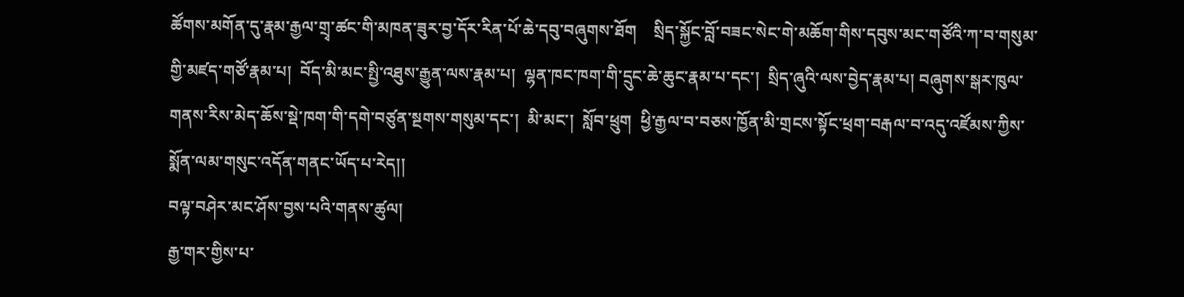ཚོགས་མགོན་དུ་རྣམ་རྒྱལ་གྲྭ་ཚང་གི་མཁན་ཟུར་བྱ་དོར་རིན་པོ་ཆེ་དབུ་བཞུགས་ཐོག    སྲིད་སྐྱོང་བློ་བཟང་སེང་གེ་མཆོག་གིས་དབུས་མང་གཙོའི་ཀ་བ་གསུམ་གྱི་མཛད་གཙོ་རྣམ་པ།  བོད་མི་མང་སྤྱི་འཐུས་རྒྱུན་ལས་རྣམ་པ།  ལྷན་ཁང་ཁག་གི་དྲུང་ཆེ་ཆུང་རྣམ་པ་དང་།  སྲིད་ཞུའི་ལས་བྱེད་རྣམ་པ། བཞུགས་སྒར་ཁུལ་གནས་རིས་མེད་ཆོས་སྡེ་ཁག་གི་དགེ་བཙུན་སྔགས་གསུམ་དང་།  མི་མང་།  སློབ་ཕྲུག  ཕྱི་རྒྱལ་བ་བཅས་ཁྱོན་མི་གྲངས་སྟོང་ཕྲག་བརྒལ་བ་འདུ་འཛོམས་ཀྱིས་སྨོན་ལམ་གསུང་འདོན་གནང་ཡོད་པ་རེད།།
བལྟ་བཤེར་མང་ཤོས་བྱས་པའི་གནས་ཚུལ།
རྒྱ་གར་གྱིས་པ་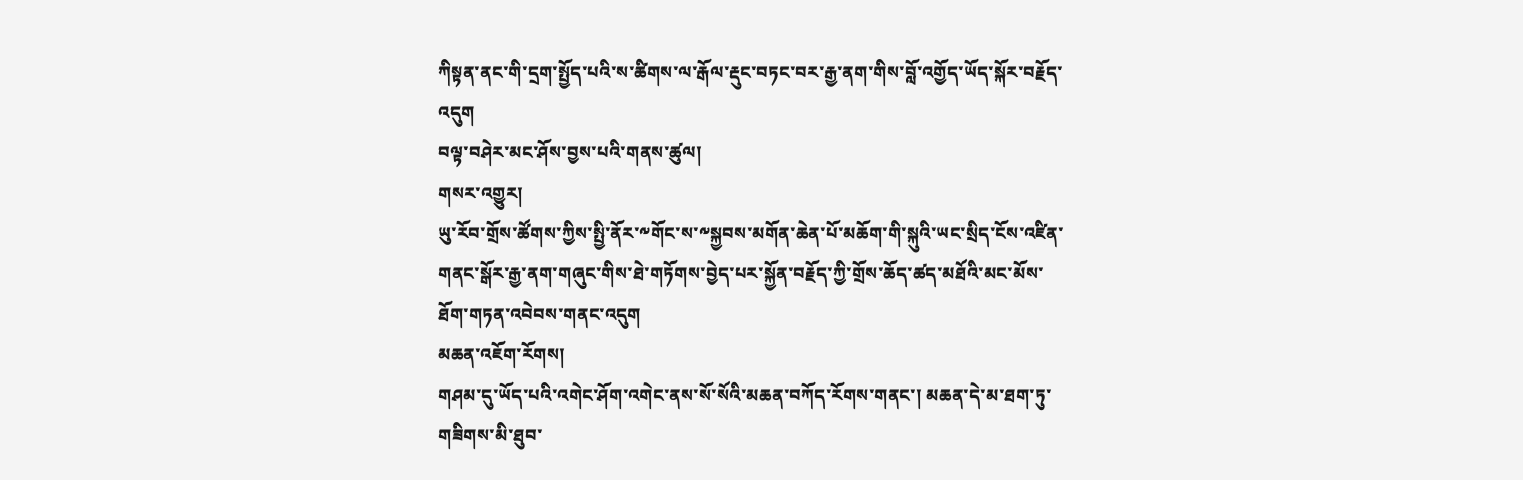ཀིསྟན་ནང་གི་དྲག་སྤྱོད་པའི་ས་ཚིགས་ལ་རྒོལ་རྡུང་བཏང་བར་རྒྱ་ནག་གིས་བློ་འགྱོད་ཡོད་སྐོར་བརྗོད་འདུག
བལྟ་བཤེར་མང་ཤོས་བྱས་པའི་གནས་ཚུལ།
གསར་འགྱུར།
ཡུ་རོབ་གྲོས་ཚོགས་ཀྱིས་སྤྱི་ནོར་༸གོང་ས་༸སྐྱབས་མགོན་ཆེན་པོ་མཆོག་གི་སྐུའི་ཡང་སྲིད་ངོས་འཛིན་གནང་སྒོར་རྒྱ་ནག་གཞུང་གིས་ཐེ་གཏོགས་བྱེད་པར་སྐྱོན་བརྗོད་ཀྱི་གྲོས་ཆོད་ཚད་མཐོའི་མང་མོས་ཐོག་གཏན་འབེབས་གནང་འདུག
མཆན་འཇོག་རོགས།
གཤམ་དུ་ཡོད་པའི་འགེང་ཤོག་འགེང་ནས་སོ་སོའི་མཆན་བཀོད་རོགས་གནང་། མཆན་དེ་མ་ཐག་ཏུ་གཟིགས་མི་ཐུབ་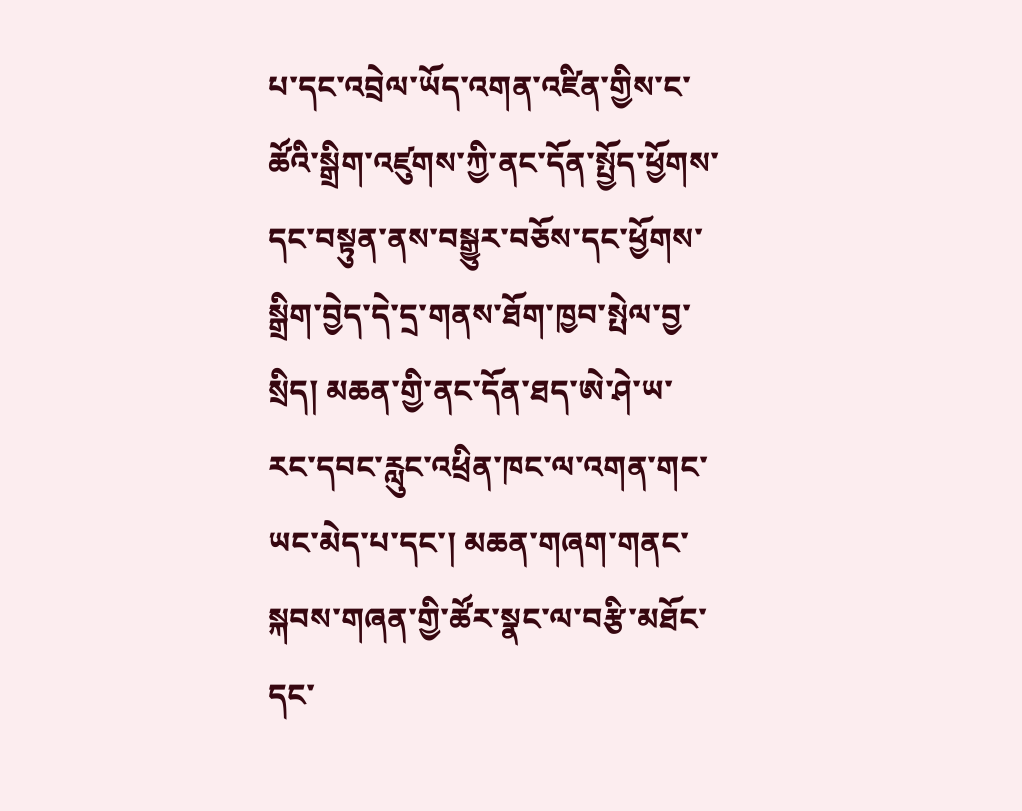པ་དང་འབྲེལ་ཡོད་འགན་འཛིན་གྱིས་ང་ཚོའི་སྒྲིག་འཛུགས་ཀྱི་ནང་དོན་སྤྱོད་ཕྱོགས་དང་བསྟུན་ནས་བསྒྱུར་བཅོས་དང་ཕྱོགས་སྒྲིག་བྱེད་དེ་དྲ་གནས་ཐོག་ཁྱབ་སྤེལ་བྱ་སྲིད། མཆན་གྱི་ནང་དོན་ཐད་ཨེ་ཤེ་ཡ་རང་དབང་རླུང་འཕྲིན་ཁང་ལ་འགན་གང་ཡང་མེད་པ་དང་། མཆན་གཞག་གནང་སྐབས་གཞན་གྱི་ཚོར་སྣང་ལ་བརྩི་མཐོང་དང་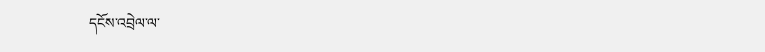དངོས་འབྲེལ་ལ་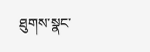ཐུགས་སྣང་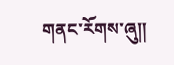གནང་རོགས་ཞུ༎